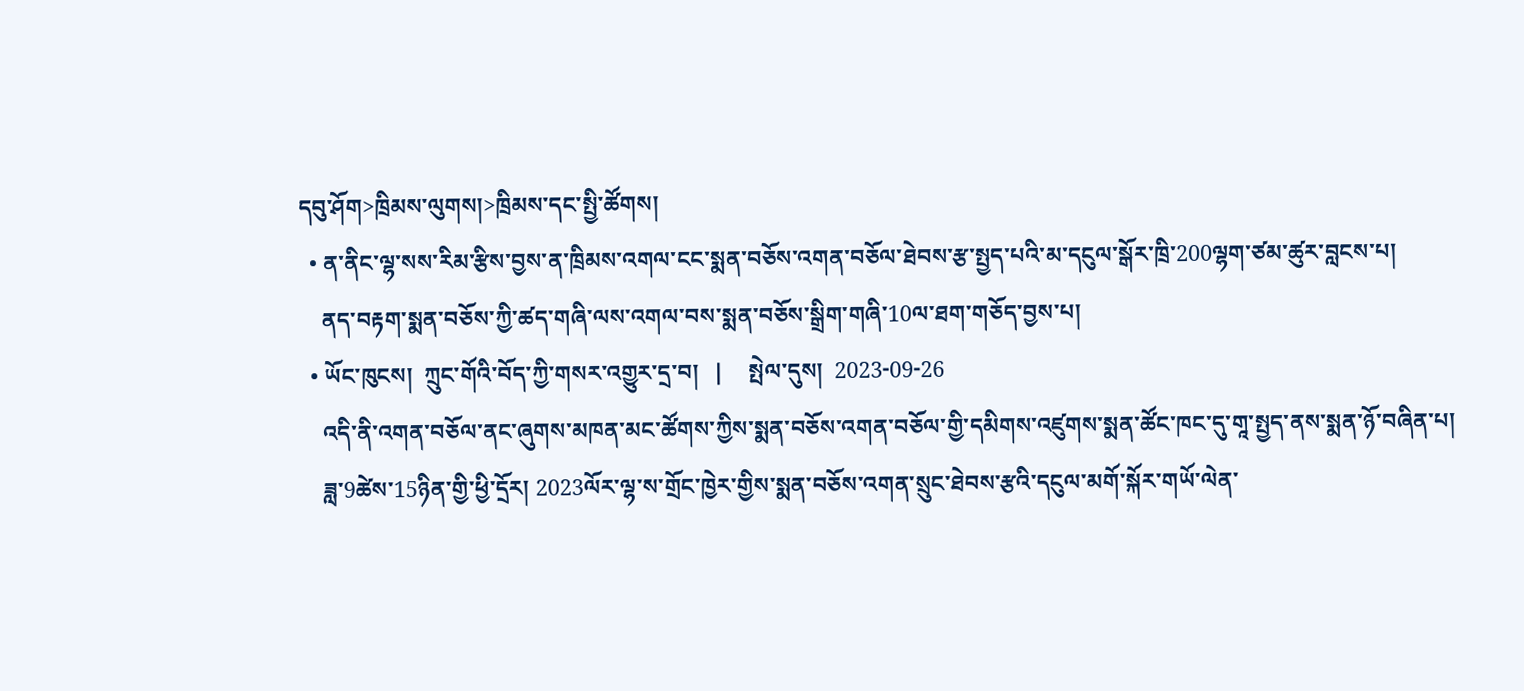དབུ་ཤོག>ཁྲིམས་ལུགས།>ཁྲིམས་དང་སྤྱི་ཚོགས།
  • ན་ནིང་ལྷ་སས་རིམ་རྩིས་བྱས་ན་ཁྲིམས་འགལ་ངང་སྨན་བཅོས་འགན་བཅོལ་ཐེབས་རྩ་སྤྱད་པའི་མ་དངུལ་སྒོར་ཁྲི་200ལྷག་ཙམ་ཚུར་བླངས་པ།
    ནད་བརྟག་སྨན་བཅོས་ཀྱི་ཚད་གཞི་ལས་འགལ་བས་སྨན་བཅོས་སྒྲིག་གཞི་10ལ་ཐག་གཅོད་བྱས་པ།
  • ཡོང་ཁུངས།  ཀྲུང་གོའི་བོད་ཀྱི་གསར་འགྱུར་དྲ་བ།   |     སྤེལ་དུས།  2023-09-26
    འདི་ནི་འགན་བཅོལ་ནང་ཞུགས་མཁན་མང་ཚོགས་ཀྱིས་སྨན་བཅོས་འགན་བཅོལ་གྱི་དམིགས་འཛུགས་སྨན་ཚོང་ཁང་དུ་གཱ་སྤྱད་ནས་སྨན་ཉོ་བཞིན་པ།
    ཟླ་9ཚེས་15ཉིན་གྱི་ཕྱི་དྲོར། 2023ལོར་ལྷ་ས་གྲོང་ཁྱེར་གྱིས་སྨན་བཅོས་འགན་སྲུང་ཐེབས་རྩའི་དངུལ་མགོ་སྐོར་གཡོ་ལེན་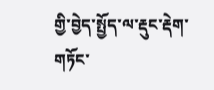གྱི་བྱེད་སྤྱོད་ལ་རྡུང་རྡེག་གཏོང་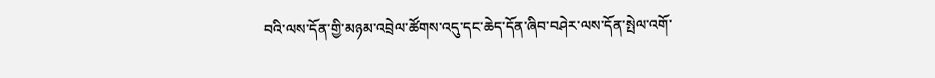བའི་ལས་དོན་གྱི་མཉམ་འབྲེལ་ཚོགས་འདུ་དང་ཆེད་དོན་ཞིབ་བཤེར་ལས་དོན་སྤེལ་འགོ་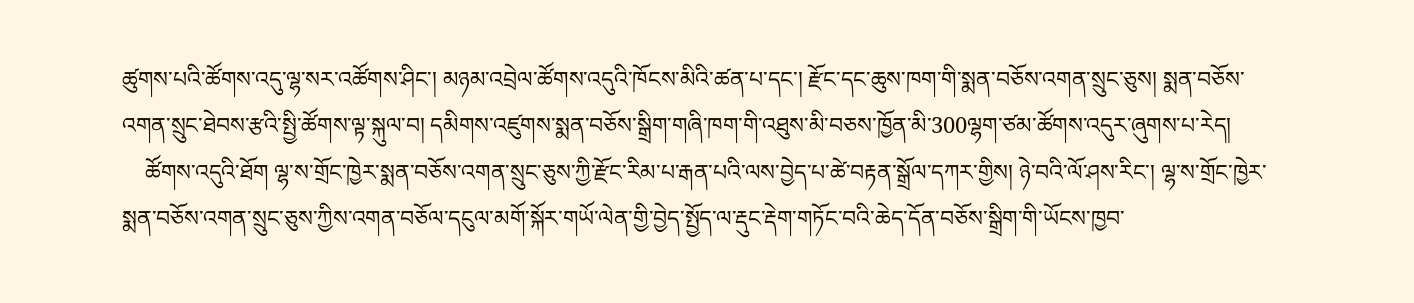ཚུགས་པའི་ཚོགས་འདུ་ལྷ་སར་འཚོགས་ཤིང་། མཉམ་འབྲེལ་ཚོགས་འདུའི་ཁོངས་མིའི་ཚན་པ་དང་། རྫོང་དང་ཆུས་ཁག་གི་སྨན་བཅོས་འགན་སྲུང་ཅུས། སྨན་བཅོས་འགན་སྲུང་ཐེབས་རྩའི་སྤྱི་ཚོགས་ལྟ་སྐུལ་བ། དམིགས་འཛུགས་སྨན་བཅོས་སྒྲིག་གཞི་ཁག་གི་འཐུས་མི་བཅས་ཁྱོན་མི་300ལྷག་ཙམ་ཚོགས་འདུར་ཞུགས་པ་རེད།
    ཚོགས་འདུའི་ཐོག ལྷ་ས་གྲོང་ཁྱེར་སྨན་བཅོས་འགན་སྲུང་ཅུས་ཀྱི་རྫོང་རིམ་པ་རྒན་པའི་ལས་བྱེད་པ་ཚེ་བརྟན་སྒྲོལ་དཀར་གྱིས། ཉེ་བའི་ལོ་ཤས་རིང་། ལྷ་ས་གྲོང་ཁྱེར་སྨན་བཅོས་འགན་སྲུང་ཅུས་ཀྱིས་འགན་བཅོལ་དངུལ་མགོ་སྐོར་གཡོ་ལེན་གྱི་བྱེད་སྤྱོད་ལ་རྡུང་རྡེག་གཏོང་བའི་ཆེད་དོན་བཅོས་སྒྲིག་གི་ཡོངས་ཁྱབ་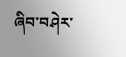ཞིབ་བཤེར་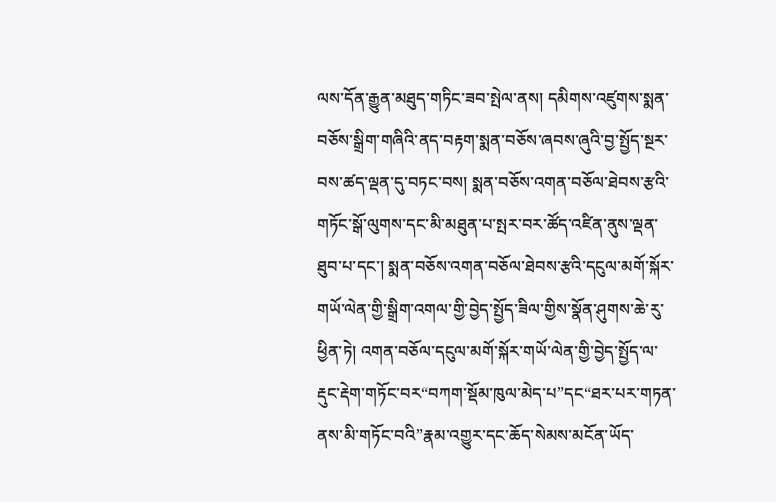ལས་དོན་རྒྱུན་མཐུད་གཏིང་ཟབ་སྤེལ་ནས། དམིགས་འཛུགས་སྨན་བཅོས་སྒྲིག་གཞིའི་ནད་བརྟག་སྨན་བཅོས་ཞབས་ཞུའི་བྱ་སྤྱོད་སྔར་བས་ཚད་ལྡན་དུ་བཏང་བས། སྨན་བཅོས་འགན་བཅོལ་ཐེབས་རྩའི་གཏོང་སྒོ་ལུགས་དང་མི་མཐུན་པ་སྤར་བར་ཚོད་འཛིན་ནུས་ལྡན་ཐུབ་པ་དང་། སྨན་བཅོས་འགན་བཅོལ་ཐེབས་རྩའི་དངུལ་མགོ་སྐོར་གཡོ་ལེན་གྱི་སྒྲིག་འགལ་གྱི་བྱེད་སྤྱོད་ཟིལ་གྱིས་སྣོན་ཤུགས་ཆེ་རུ་ཕྱིན་ཏེ། འགན་བཅོལ་དངུལ་མགོ་སྐོར་གཡོ་ལེན་གྱི་བྱེད་སྤྱོད་ལ་རྡུང་རྡེག་གཏོང་བར“བཀག་སྡོམ་ཁུལ་མེད་པ”དང“ཐར་པར་གཏན་ནས་མི་གཏོང་བའི”རྣམ་འགྱུར་དང་ཆོད་སེམས་མངོན་ཡོད་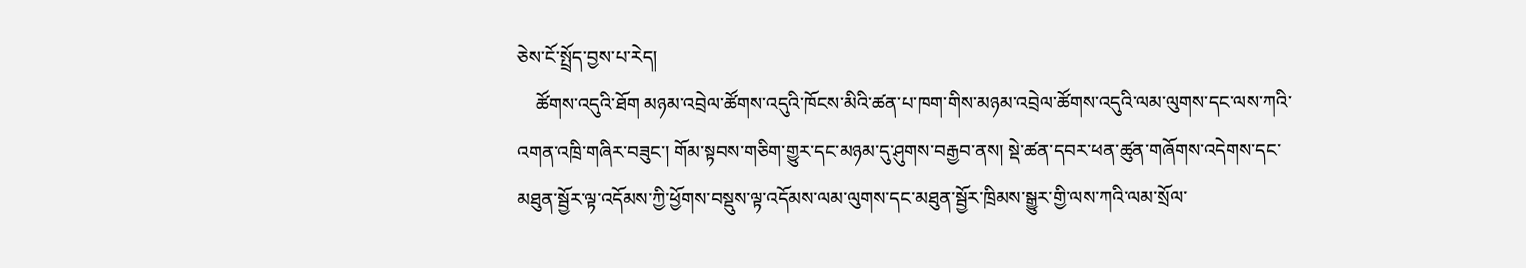ཅེས་ངོ་སྤྲོད་བྱས་པ་རེད།
    ཚོགས་འདུའི་ཐོག མཉམ་འབྲེལ་ཚོགས་འདུའི་ཁོངས་མིའི་ཚན་པ་ཁག་གིས་མཉམ་འབྲེལ་ཚོགས་འདུའི་ལམ་ལུགས་དང་ལས་ཀའི་འགན་འཁྲི་གཞིར་བཟུང་། གོམ་སྟབས་གཅིག་གྱུར་དང་མཉམ་དུ་ཤུགས་བརྒྱབ་ནས། སྡེ་ཚན་དབར་ཕན་ཚུན་གཞོགས་འདེགས་དང་མཐུན་སྦྱོར་ལྟ་འདོམས་ཀྱི་ཕྱོགས་བསྡུས་ལྟ་འདོམས་ལམ་ལུགས་དང་མཐུན་སྦྱོར་ཁྲིམས་སྒྱུར་གྱི་ལས་ཀའི་ལམ་སྲོལ་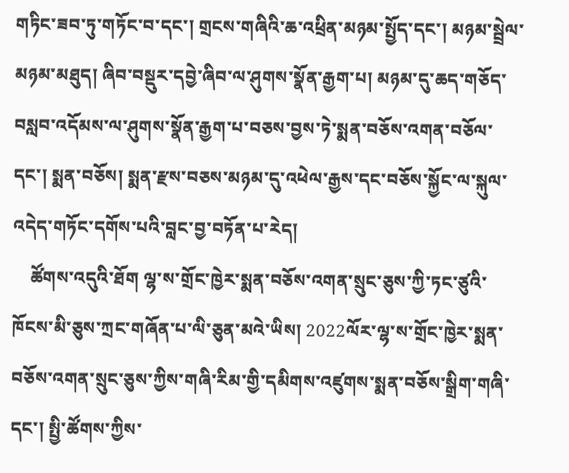གཏིང་ཟབ་ཏུ་གཏོང་བ་དང་། གྲངས་གཞིའི་ཆ་འཕྲིན་མཉམ་སྤྱོད་དང་། མཉམ་སྦྲེལ་མཉམ་མཐུད། ཞིབ་བསྡུར་དབྱེ་ཞིབ་ལ་ཤུགས་སྣོན་རྒྱག་པ། མཉམ་དུ་ཆད་གཅོད་བསླབ་འདོམས་ལ་ཤུགས་སྣོན་རྒྱག་པ་བཅས་བྱས་ཏེ་སྨན་བཅོས་འགན་བཅོལ་དང་། སྨན་བཅོས། སྨན་རྫས་བཅས་མཉམ་དུ་འཕེལ་རྒྱས་དང་བཅོས་སྐྱོང་ལ་སྐུལ་འདེད་གཏོང་དགོས་པའི་བླང་བྱ་བཏོན་པ་རེད།
    ཚོགས་འདུའི་ཐོག ལྷ་ས་གྲོང་ཁྱེར་སྨན་བཅོས་འགན་སྲུང་ཅུས་ཀྱི་ཏང་ཙུའི་ཁོངས་མི་ཅུས་ཀྲང་གཞོན་པ་ལི་ཅུན་མའེ་ཡིས། 2022ལོར་ལྷ་ས་གྲོང་ཁྱེར་སྨན་བཅོས་འགན་སྲུང་ཅུས་ཀྱིས་གཞི་རིམ་གྱི་དམིགས་འཛུགས་སྨན་བཅོས་སྒྲིག་གཞི་དང་། སྤྱི་ཚོགས་ཀྱིས་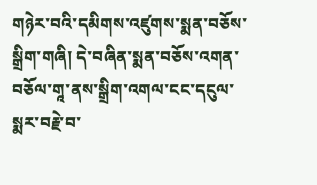གཉེར་བའི་དམིགས་འཛུགས་སྨན་བཅོས་སྒྲིག་གཞི། དེ་བཞིན་སྨན་བཅོས་འགན་བཅོལ་གཱ་ནས་སྒྲིག་འགལ་ངང་དངུལ་སྨར་བརྗེ་བ་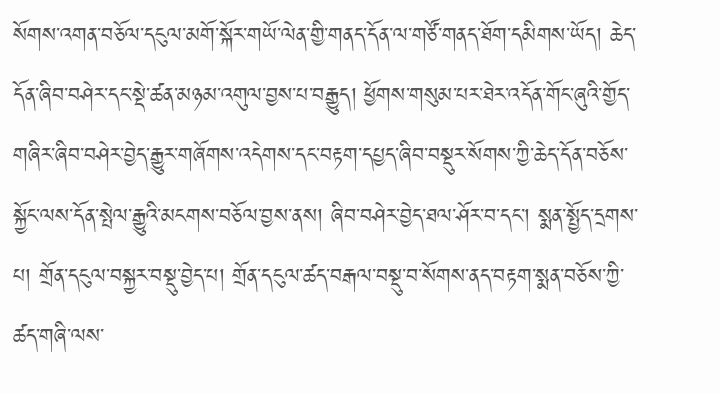སོགས་འགན་བཅོལ་དངུལ་མགོ་སྐོར་གཡོ་ལེན་གྱི་གནད་དོན་ལ་གཙོ་གནད་ཐོག་དམིགས་ཡོད། ཆེད་དོན་ཞིབ་བཤེར་དང་སྡེ་ཚན་མཉམ་འགུལ་བྱས་པ་བརྒྱུད། ཕྱོགས་གསུམ་པར་ཐེར་འདོན་གོང་ཞུའི་གྱོད་གཞིར་ཞིབ་བཤེར་བྱེད་རྒྱུར་གཞོགས་འདེགས་དང་བརྟག་དཔྱད་ཞིབ་བསྡུར་སོགས་ཀྱི་ཆེད་དོན་བཅོས་སྐྱོང་ལས་དོན་སྤེལ་རྒྱུའི་མངགས་བཅོལ་བྱས་ནས། ཞིབ་བཤེར་བྱེད་ཐལ་ཤོར་བ་དང་། སྨན་སྤྱོད་དྲགས་པ། གྲོན་དངུལ་བསྐྱར་བསྡུ་བྱེད་པ། གྲོན་དངུལ་ཚད་བརྒལ་བསྡུ་བ་སོགས་ནད་བརྟག་སྨན་བཅོས་ཀྱི་ཚད་གཞི་ལས་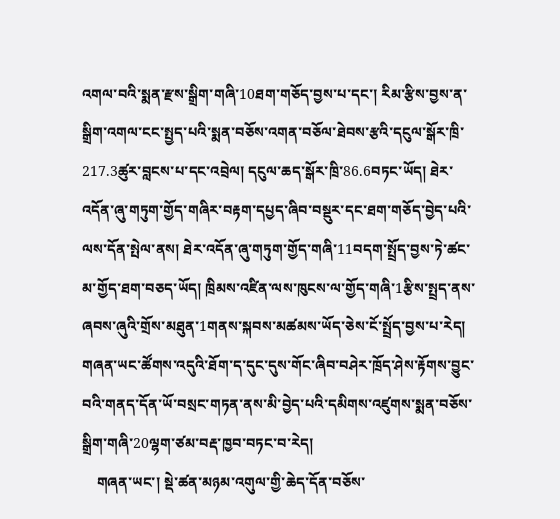འགལ་བའི་སྨན་རྫས་སྒྲིག་གཞི་10ཐག་གཅོད་བྱས་པ་དང་། རིམ་རྩིས་བྱས་ན་སྒྲིག་འགལ་ངང་སྤྱད་པའི་སྨན་བཅོས་འགན་བཅོལ་ཐེབས་རྩའི་དངུལ་སྒོར་ཁྲི་217.3ཚུར་བླངས་པ་དང་འབྲེལ། དངུལ་ཆད་སྒོར་ཁྲི་86.6བཏང་ཡོད། ཐེར་འདོན་ཞུ་གཏུག་གྱོད་གཞིར་བརྟག་དཔྱད་ཞིབ་བསྡུར་དང་ཐག་གཅོད་བྱེད་པའི་ལས་དོན་སྤེལ་ནས། ཐེར་འདོན་ཞུ་གཏུག་གྱོད་གཞི་11བདག་སྤྲོད་བྱས་ཏེ་ཚང་མ་གྱོད་ཐག་བཅད་ཡོད། ཁྲིམས་འཛིན་ལས་ཁུངས་ལ་གྱོད་གཞི་1རྩིས་སྤྲད་ནས་ཞབས་ཞུའི་གྲོས་མཐུན་1གནས་སྐབས་མཚམས་ཡོད་ཅེས་ངོ་སྤྲོད་བྱས་པ་རེད། གཞན་ཡང་ཚོགས་འདུའི་ཐོག་ད་དུང་དུས་གོང་ཞིབ་བཤེར་ཁྲོད་ཤེས་རྟོགས་བྱུང་བའི་གནད་དོན་ཡོ་བསྲང་གཏན་ནས་མི་བྱེད་པའི་དམིགས་འཛུགས་སྨན་བཅོས་སྒྲིག་གཞི་20ལྷག་ཙམ་བརྡ་ཁྱབ་བཏང་བ་རེད།
    གཞན་ཡང་། སྡེ་ཚན་མཉམ་འགུལ་གྱི་ཆེད་དོན་བཅོས་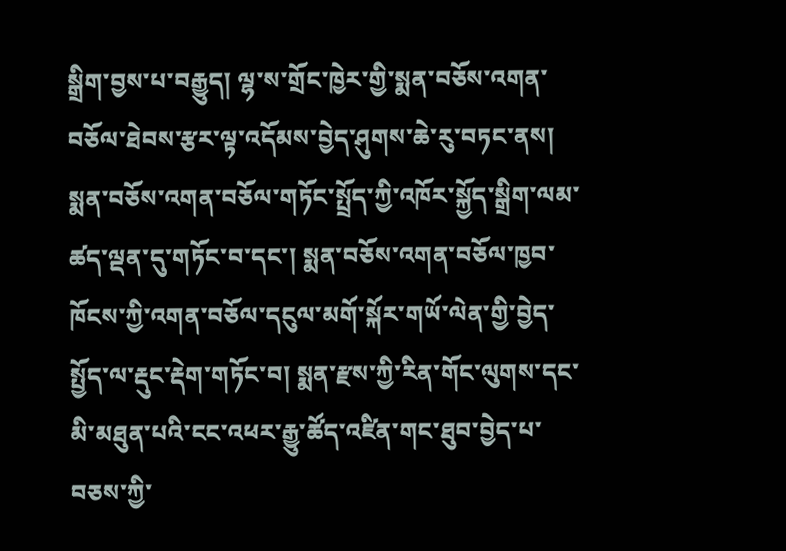སྒྲིག་བྱས་པ་བརྒྱུད། ལྷ་ས་གྲོང་ཁྱེར་གྱི་སྨན་བཅོས་འགན་བཅོལ་ཐེབས་རྩར་ལྟ་འདོམས་བྱེད་ཤུགས་ཆེ་རུ་བཏང་ནས། སྨན་བཅོས་འགན་བཅོལ་གཏོང་སྤྲོད་ཀྱི་འཁོར་སྐྱོད་སྒྲིག་ལམ་ཚད་ལྡན་དུ་གཏོང་བ་དང་། སྨན་བཅོས་འགན་བཅོལ་ཁྱབ་ཁོངས་ཀྱི་འགན་བཅོལ་དངུལ་མགོ་སྐོར་གཡོ་ལེན་གྱི་བྱེད་སྤྱོད་ལ་རྡུང་རྡེག་གཏོང་བ། སྨན་རྫས་ཀྱི་རིན་གོང་ལུགས་དང་མི་མཐུན་པའི་ངང་འཕར་རྒྱུ་ཚོད་འཛིན་གང་ཐུབ་བྱེད་པ་བཅས་ཀྱི་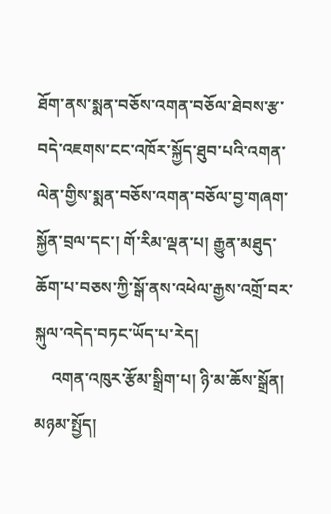ཐོག་ནས་སྨན་བཅོས་འགན་བཅོལ་ཐེབས་རྩ་བདེ་འཇགས་ངང་འཁོར་སྐྱོད་ཐུབ་པའི་འགན་ལེན་གྱིས་སྨན་བཅོས་འགན་བཅོལ་བྱ་གཞག་སྐྱོན་བྲལ་དང་། གོ་རིམ་ལྡན་པ། རྒྱུན་མཐུད་ཆོག་པ་བཅས་ཀྱི་སྒོ་ནས་འཕེལ་རྒྱས་འགྲོ་བར་སྐུལ་འདེད་བཏང་ཡོད་པ་རེད།
    འགན་འཁུར་རྩོམ་སྒྲིག་པ། ཉི་མ་ཆོས་སྒྲོན།
མཉམ་སྤྱོད།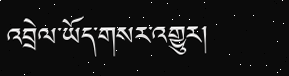འབྲེལ་ཡོད་གསར་འགྱུར།